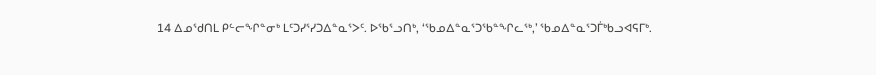14 ᐃᓄᖁᑎᒪ ᑭᓪᓕᖏᓐᓂᒃ ᒪᑦᑐᓯᕐᓯᑐᐃᓐᓇᕐᐳᑦ. ᐅᖃᕐᓗᑎᒃ, ‘ᖃᓄᐃᓐᓇᕐᑐᖃᓐᖏᓚᖅ,’ ᖃᓄᐃᓐᓇᕐᑐᒦᒃᑲᓗᐊᕋᒥᒃ.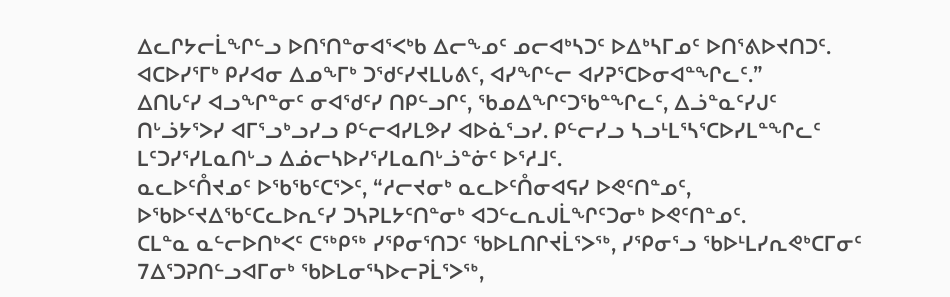ᐃᓚᒋᔭᓕᒫᖏᓪᓗ ᐅᑎᕐᑎᓐᓂᐊᕐᐸᒃᑲ ᐃᓕᖕᓄᑦ ᓄᓕᐊᒃᓴᑐᑦ ᐅᐃᒃᓴᒥᓄᑦ ᐅᑎᕐᕕᐅᔪᑎᑐᑦ. ᐊᑕᐅᓯᕐᒥᒃ ᑭᓯᐊᓂ ᐃᓄᖕᒥᒃ ᑐᖁᑦᓯᔪᒪᒐᕕᑦ, ᐊᓯᖏᓪᓕ ᐊᓯᕈᕐᑕᐅᓂᐊᓐᖏᓚᑦ.”
ᐃᑎᒐᑦᓯ ᐊᓗᖏᓐᓂᑦ ᓂᐊᖁᑦᓯ ᑎᑭᓪᓗᒋᑦ, ᖃᓄᐃᖏᑦᑐᖃᓐᖏᓚᑦ, ᐃᓘᓐᓇᑦᓯᒍᑦ ᑎᒡᓘᔭᕐᐳᓯ ᐊᒥᕐᓗᒃᓗᓯᓗ ᑭᓪᓕᐊᓯᒪᕗᓯ ᐊᐅᓈᕐᓗᓯ. ᑭᓪᓕᓯᓗ ᓴᓗᒻᒪᕐᓴᕐᑕᐅᓯᒪᓐᖏᓚᑦ ᒪᑦᑐᓯᕐᓯᒪᓇᑎᒡᓗ ᐃᓅᓕᓴᐅᓯᕐᓯᒪᓇᑎᒡᓘᓐᓃᑦ ᐅᕐᓱᒧᑦ.
ᓇᓚᐅᑦᑍᔪᓄᑦ ᐅᖃᖃᑦᑕᕐᐳᑦ, “ᓱᓕᔪᓂᒃ ᓇᓚᐅᑦᑍᓂᐊᕋᓯ ᐅᕙᑦᑎᓐᓄᑦ, ᐅᖃᐅᑦᔪᐃᖃᑦᑕᓚᐅᕆᑦᓯ ᑐᓴᕈᒪᔭᑦᑎᓐᓂᒃ ᐊᑐᓪᓚᕆᒍᒫᖏᑦᑐᓂᒃ ᐅᕙᑦᑎᓐᓄᑦ.
ᑕᒪᓐᓇ ᓇᓪᓕᐅᑎᒃᐸᑦ ᑕᖅᑭᖅ ᓯᕿᓂᕐᑎᑐᑦ ᖃᐅᒪᑎᒋᔪᒫᕐᐳᖅ, ᓯᕿᓂᕐᓗ ᖃᐅᒻᒪᓯᕆᕙᒃᑕᒥᓂᑦ 7ᐃᕐᑐᕈᑎᓪᓗᐊᒥᓂᒃ ᖃᐅᒪᓂᕐᓴᐅᓕᕈᒫᕐᐳᖅ,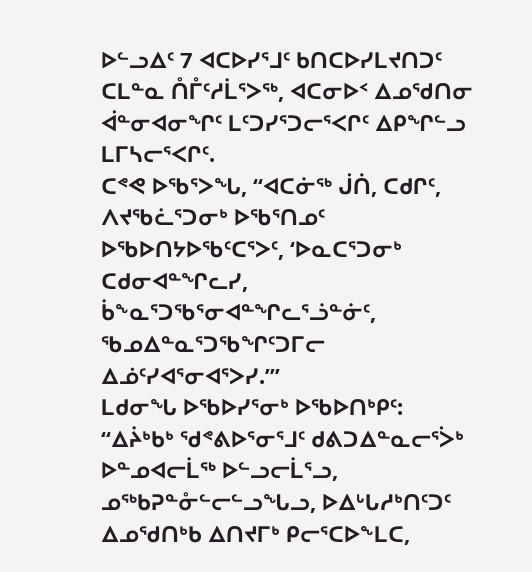ᐅᓪᓗᐃᑦ 7 ᐊᑕᐅᓯᕐᒧᑦ ᑲᑎᑕᐅᓯᒪᔪᑎᑐᑦ ᑕᒪᓐᓇ ᑍᒤᑦᓱᒫᕐᐳᖅ, ᐊᑕᓂᐅᑉ ᐃᓄᖁᑎᓂ ᐋᓐᓂᐊᓂᖏᑦ ᒪᑦᑐᓯᕐᑐᓕᕐᐸᒋᑦ ᐃᑭᖏᓪᓗ ᒪᒥᓴᓕᕐᐸᒋᑦ.
ᑕᕝᕙ ᐅᖃᕐᐳᖓ, “ᐊᑕᓃᖅ ᒎᑏ, ᑕᑯᒋᑦ, ᐱᔪᖃᓛᕐᑐᓂᒃ ᐅᖃᕐᑎᓄᑦ ᐅᖃᐅᑎᔭᐅᖃᑦᑕᕐᐳᑦ, ‘ᐅᓇᑕᕐᑐᓂᒃ ᑕᑯᓂᐊᓐᖏᓚᓯ, ᑳᖕᓇᕐᑐᖃᕐᓂᐊᓐᖏᓚᕐᓘᓐᓃᑦ, ᖃᓄᐃᓐᓇᕐᑐᖃᖏᑦᑐᒥᓕ ᐃᓅᑦᓯᐊᕐᓂᐊᕐᐳᓯ.’”
ᒪᑯᓂᖓ ᐅᖃᐅᓯᕐᓂᒃ ᐅᖃᐅᑎᒃᑭᑦ: “ᐃᔩᒃᑲᒃ ᖁᕝᕕᐅᕐᓂᕐᒧᑦ ᑯᕕᑐᐃᓐᓇᓕᕐᐴᒃ ᐅᓐᓄᐊᓕᒫᖅ ᐅᓪᓗᓕᒫᕐᓗ, ᓄᖅᑲᕈᓐᓁᓪᓕᓪᓗᖓᓗ, ᐅᐃᒡᒐᓱᒃᑎᑦᑐᑦ ᐃᓄᖁᑎᒃᑲ ᐃᑎᔪᒥᒃ ᑭᓕᕐᑕᐅᖕᒪᑕ,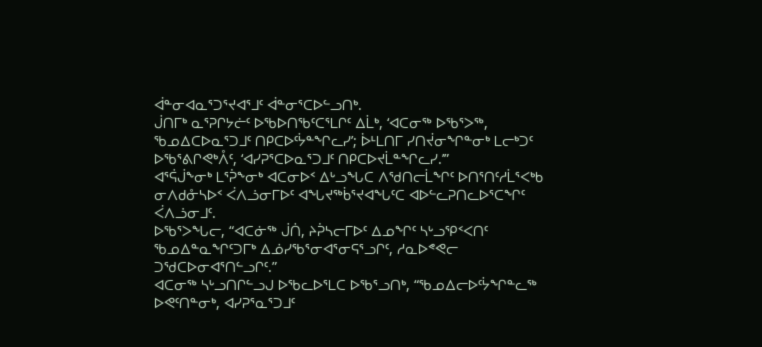ᐋᓐᓂᐊᓇᕐᑐᕐᔪᐊᕐᒧᑦ ᐋᓐᓂᕐᑕᐅᓪᓗᑎᒃ.
ᒎᑎᒥᒃ ᓇᕐᕈᒋᔭᓖᑦ ᐅᖃᐅᑎᖃᑦᑕᕐᒪᒋᑦ ᐃᒫᒃ, ‘ᐊᑕᓂᖅ ᐅᖃᕐᐳᖅ, ᖃᓄᐃᑕᐅᓇᕐᑐᒧᑦ ᑎᑭᑕᐅᑦᔮᓐᖏᓚᓯ’; ᐆᒻᒪᑎᒥ ᓯᑎᔫᓂᖏᓐᓂᒃ ᒪᓕᒃᑐᑦ ᐅᖃᕐᕕᒋᕙᒃᐰᑦ, ‘ᐊᓯᕈᕐᑕᐅᓇᕐᑐᒧᑦ ᑎᑭᑕᐅᔪᒫᓐᖏᓚᓯ.’”
ᐊᕐᕌᒎᖕᓂᒃ ᒪᕐᕉᖕᓂᒃ ᐊᑕᓂᐅᑉ ᐃᒡᓗᖓᑕ ᐱᖁᑎᓕᒫᖏᑦ ᐅᑎᕐᑎᑦᓱᒫᕐᐸᒃᑲ ᓂᐱᑯᓁᓴᐅᑉ ᐹᐱᓘᓂᒥᐅᑦ ᐊᖓᔪᖅᑳᕐᔪᐊᖓᑦᑕ ᐊᐅᓪᓚᕈᑎᓚᐅᕐᑕᖏᑦ ᐹᐱᓘᓂᒧᑦ.
ᐅᖃᕐᐳᖓᓕ, “ᐊᑕᓃᖅ ᒎᑏ, ᔨᕉᓴᓕᒥᐅᑦ ᐃᓄᖏᑦ ᓴᒡᓗᕿᑉᐸᑎᑦ ᖃᓄᐃᓐᓇᖏᑦᑐᒥᒃ ᐃᓅᓯᖃᕐᓂᐊᕐᓂᕋᕐᓗᒋᑦ, ᓱᓇᐅᕝᕙᓕ ᑐᖁᑕᐅᓂᐊᕐᑎᓪᓗᒋᑦ.”
ᐊᑕᓂᖅ ᓴᒡᓗᑎᒋᓪᓗᒍ ᐅᖃᓚᐅᕐᒪᑕ ᐅᖃᕐᓗᑎᒃ, “ᖃᓄᐃᓕᐅᑦᔮᖏᓐᓚᖅ ᐅᕙᑦᑎᓐᓂᒃ, ᐊᓯᕈᕐᓇᕐᑐᒧᑦ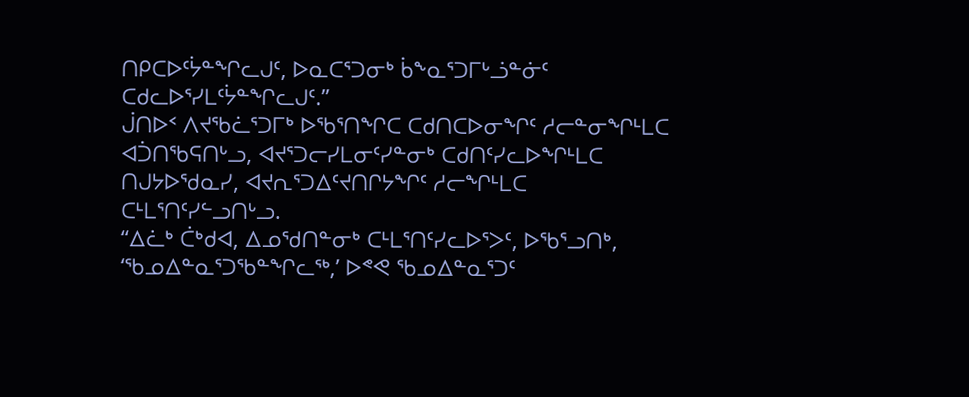ᑎᑭᑕᐅᑦᔮᓐᖏᓚᒍᑦ, ᐅᓇᑕᕐᑐᓂᒃ ᑳᖕᓇᕐᑐᒥᒡᓘᓐᓃᑦ ᑕᑯᓚᐅᕐᓯᒪᑦᔮᓐᖏᓚᒍᑦ.”
ᒎᑎᐅᑉ ᐱᔪᖃᓛᕐᑐᒥᒃ ᐅᖃᕐᑎᖏᑕ ᑕᑯᑎᑕᐅᓂᖏᑦ ᓱᓕᓐᓂᖏᒻᒪᑕ ᐊᑑᑎᖃᕋᑎᒡᓗ, ᐊᔪᕐᑐᓕᓯᒪᓂᑦᓯᓐᓂᒃ ᑕᑯᑎᑦᓯᓚᐅᖏᒻᒪᑕ ᑎᒍᔭᐅᖁᓇᓯ, ᐊᔪᕆᕐᑐᐃᑦᔪᑎᒋᔭᖏᑦ ᓱᓕᖏᒻᒪᑕ ᑕᒻᒪᕐᑎᑦᓯᓪᓗᑎᒡᓗ.
“ᐃᓛᒃ ᑖᒃᑯᐊ, ᐃᓄᖁᑎᓐᓂᒃ ᑕᒻᒪᕐᑎᑦᓯᓚᐅᕐᐳᑦ, ᐅᖃᕐᓗᑎᒃ, ‘ᖃᓄᐃᓐᓇᕐᑐᖃᓐᖏᓚᖅ,’ ᐅᕝᕙ ᖃᓄᐃᓐᓇᕐᑐᑦ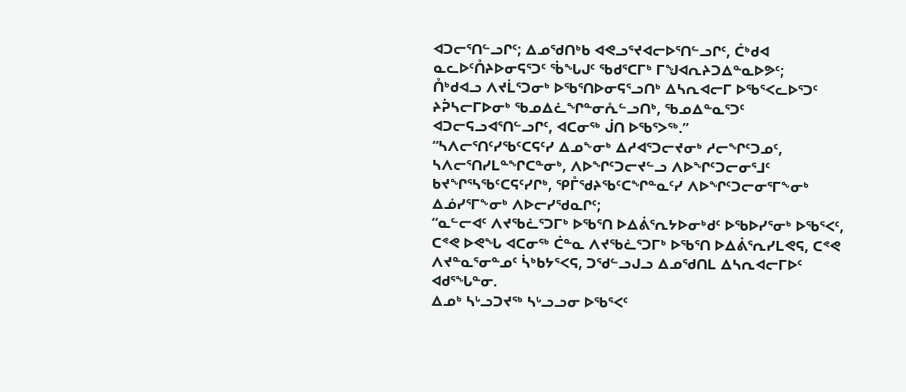ᐊᑐᓕᕐᑎᓪᓗᒋᑦ; ᐃᓄᖁᑎᒃᑲ ᐊᕙᓗᕐᔪᐊᓕᐅᕐᑎᓪᓗᒋᑦ, ᑖᒃᑯᐊ ᓇᓚᐅᑦᑍᔨᐅᓂᕋᕐᑐᑦ ᖄᖓᒍᑦ ᖃᑯᕐᑕᒥᒃ ᒥᖑᐊᕆᔨᑐᐃᓐᓇᐅᕗᑦ;
ᑍᒃᑯᐊᓗ ᐱᔪᒫᕐᑐᓂᒃ ᐅᖃᕐᑎᐅᓂᕋᕐᓗᑎᒃ ᐃᓴᕆᐊᓕᒥ ᐅᖃᕐᐸᓚᐅᕐᑐᑦ ᔨᕉᓴᓕᒥᐅᓂᒃ ᖃᓄᐃᓛᖏᓐᓂᕅᓪᓗᑎᒃ, ᖃᓄᐃᓐᓇᕐᑐᑦ ᐊᑐᓕᕋᓗᐊᕐᑎᓪᓗᒋᑦ, ᐊᑕᓂᖅ ᒎᑎ ᐅᖃᕐᐳᖅ.”
“ᓴᐱᓕᕐᑎᑦᓯᖃᑦᑕᕋᑦᓯ ᐃᓄᖕᓂᒃ ᐃᓱᐊᕐᑐᓕᔪᓂᒃ ᓱᓕᖏᑦᑐᓄᑦ, ᓴᐱᓕᕐᑎᓯᒪᓐᖏᑕᓐᓂᒃ, ᐱᐅᖏᑦᑐᓕᔪᓪᓗ ᐱᐅᖏᑦᑐᓕᓂᕐᒧᑦ ᑲᔪᖏᕐᓴᖃᑦᑕᕋᑦᓯᒋᒃ, ᕿᒤᖁᔨᖃᑦᑕᖏᓐᓇᑦᓯ ᐱᐅᖏᑦᑐᓕᓂᕐᒥᖕᓂᒃ ᐃᓅᓯᕐᒥᖕᓂᒃ ᐱᐅᓕᓯᖁᓇᒋᑦ;
“ᓇᓪᓕᐊᑦ ᐱᔪᖃᓛᕐᑐᒥᒃ ᐅᖃᕐᑎ ᐅᐃᕖᕐᕆᔭᐅᓂᒃᑯᑦ ᐅᖃᐅᓯᕐᓂᒃ ᐅᖃᕐᐸᑦ, ᑕᕝᕙ ᐅᕙᖓ ᐊᑕᓂᖅ ᑖᓐᓇ ᐱᔪᖃᓛᕐᑐᒥᒃ ᐅᖃᕐᑎ ᐅᐃᕖᕐᕆᓯᒪᕙᕋ, ᑕᕝᕙ ᐱᔪᓐᓇᕐᓂᓐᓄᑦ ᓵᒃᑲᔭᕐᐸᕋ, ᑐᖁᓪᓗᒍᓗ ᐃᓄᖁᑎᒪ ᐃᓴᕆᐊᓕᒥᐅᑦ ᐊᑯᕐᖓᓐᓂ.
ᐃᓄᒃ ᓴᒡᓗᑐᔪᖅ ᓴᒡᓗᓗᓂ ᐅᖃᕐᐸᑦ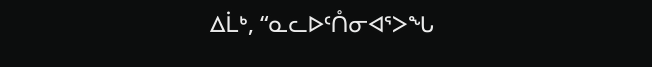ᐃᒫᒃ, “ᓇᓚᐅᑦᑍᓂᐊᕐᐳᖓ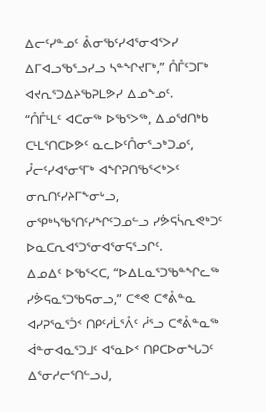ᐃᓕᑦᓯᓐᓄᑦ ᕔᓂᖃᑦᓯᐊᕐᓂᐊᕐᐳᓯ ᐃᒥᐊᓗᖃᕐᓗᓯᓗ ᓴᓐᖏᔪᒥᒃ,” ᑍᒤᑦᑐᒥᒃ ᐊᔪᕆᕐᑐᐃᔨᖃᕈᒪᕗᓯ ᐃᓄᖕᓄᑦ.
“ᑍᒤᒻᒪᑦ ᐊᑕᓂᖅ ᐅᖃᕐᐳᖅ, ᐃᓄᖁᑎᒃᑲ ᑕᒻᒪᕐᑎᑕᐅᕗᑦ ᓇᓚᐅᑦᑍᓂᕐᓗᒃᑐᓄᑦ, ᓮᓕᑦᓯᐊᕐᓂᕐᒥᒃ ᐊᖏᕈᑎᖃᕐᐸᒃᐳᑦ ᓂᕆᑎᑦᓯᔨᒥᖕᓂᒡᓗ, ᓂᕿᒃᓴᖃᕐᑎᑦᓯᖏᑦᑐᓄᓪᓗ ᓯᕘᕋᓵᕆᕙᒃᑐᑦ ᐅᓇᑕᕆᐊᕐᑐᕐᓂᐊᕐᓂᕋᕐᓗᒋᑦ.
ᐃᓄᐃᑦ ᐅᖃᕐᐸᑕ, “ᐅᐃᒪᓇᕐᑐᖃᓐᖏᓚᖅ ᓯᕘᕋᓇᕐᑐᖃᕋᓂᓗ,” ᑕᕝᕙ ᑕᕝᕔᓐᓇ ᐊᓯᕈᕐᓇᕐᑑᑉ ᑎᑭᑦᓱᒫᕐᐰᑦ ᓲᕐᓗ ᑕᕝᕔᓐᓇᖅ ᐋᓐᓂᐊᓇᕐᑐᒧᑦ ᐊᕐᓇᐅᑉ ᑎᑭᑕᐅᓂᖓᑐᑦ ᐃᕐᓂᓱᓕᕐᑎᓪᓗᒍ,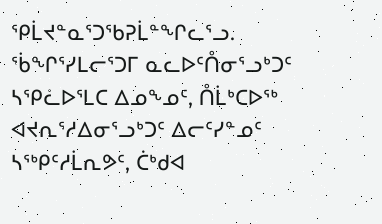ᕿᒫᔪᓐᓇᕐᑐᖃᕈᒫᓐᖏᓚᕐᓗ.
ᖄᖏᕐᓯᒪᓕᕐᑐᒥ ᓇᓚᐅᑦᑍᓂᕐᓗᒃᑐᑦ ᓴᕿᓛᐅᕐᒪᑕ ᐃᓄᖕᓄᑦ, ᑍᒫᒃᑕᐅᖅ ᐊᔪᕆᕐᓱᐃᓂᕐᓗᒃᑐᑦ ᐃᓕᑦᓯᓐᓄᑦ ᓴᖅᑭᑦᓱᒫᕆᕗᑦ, ᑖᒃᑯᐊ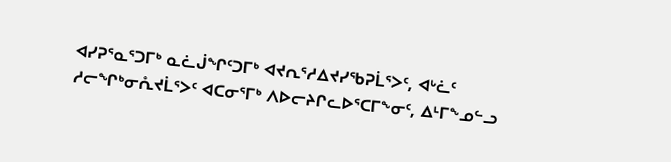ᐊᓯᕈᕐᓇᕐᑐᒥᒃ ᓇᓛᒎᖏᑦᑐᒥᒃ ᐊᔪᕆᕐᓱᐃᔪᓯᖃᕈᒫᕐᐳᑦ, ᐊᒡᓛᑦ ᓱᓕᖏᒃᓂᕅᔪᒫᕐᐳᑦ ᐊᑕᓂᕐᒥᒃ ᐱᐅᓕᔨᒋᓚᐅᕐᑕᒥᖕᓂᑦ, ᐃᒻᒥᖕᓄᓪᓗ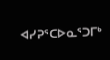ᐊᓯᕈᕐᑕᐅᓇᕐᑐᒥᒃ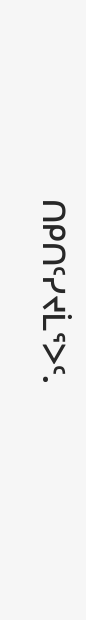ᑎᑭᑎᑦᓯᔪᒫᕐᐳᑦ.